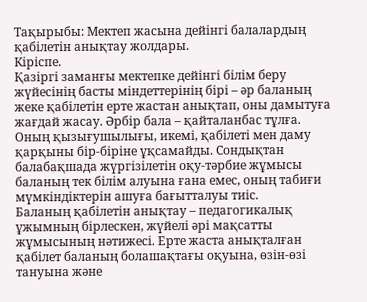Тақырыбы: Мектеп жасына дейінгі балалардың қабілетін анықтау жолдары.
Кіріспе.
Қазіргі заманғы мектепке дейінгі білім беру жүйесінің басты міндеттерінің бірі – әр баланың жеке қабілетін ерте жастан анықтап, оны дамытуға жағдай жасау. Әрбір бала – қайталанбас тұлға. Оның қызығушылығы, икемі, қабілеті мен даму қарқыны бір-біріне ұқсамайды. Сондықтан балабақшада жүргізілетін оқу-тәрбие жұмысы баланың тек білім алуына ғана емес, оның табиғи мүмкіндіктерін ашуға бағытталуы тиіс.
Баланың қабілетін анықтау – педагогикалық ұжымның бірлескен, жүйелі әрі мақсатты жұмысының нәтижесі. Ерте жаста анықталған қабілет баланың болашақтағы оқуына, өзін-өзі тануына және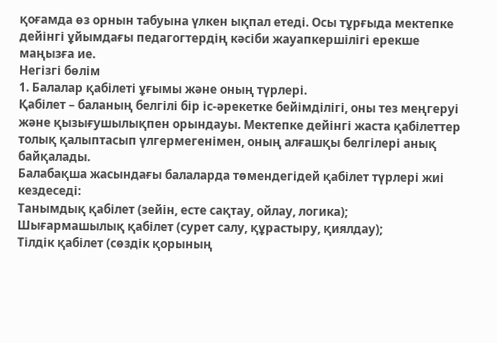қоғамда өз орнын табуына үлкен ықпал етеді. Осы тұрғыда мектепке дейінгі ұйымдағы педагогтердің кәсіби жауапкершілігі ерекше маңызға ие.
Негізгі бөлім
1. Балалар қабілеті ұғымы және оның түрлері.
Қабілет – баланың белгілі бір іс-әрекетке бейімділігі, оны тез меңгеруі және қызығушылықпен орындауы. Мектепке дейінгі жаста қабілеттер толық қалыптасып үлгермегенімен, оның алғашқы белгілері анық байқалады.
Балабақша жасындағы балаларда төмендегідей қабілет түрлері жиі кездеседі:
Танымдық қабілет (зейін, есте сақтау, ойлау, логика);
Шығармашылық қабілет (сурет салу, құрастыру, қиялдау);
Тілдік қабілет (сөздік қорының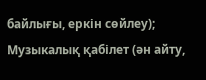байлығы, еркін сөйлеу);
Музыкалық қабілет (ән айту,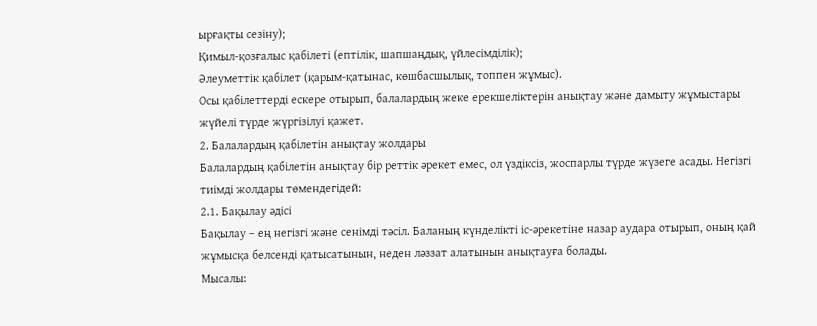ырғақты сезіну);
Қимыл-қозғалыс қабілеті (ептілік, шапшаңдық, үйлесімділік);
Әлеуметтік қабілет (қарым-қатынас, көшбасшылық, топпен жұмыс).
Осы қабілеттерді ескере отырып, балалардың жеке ерекшеліктерін анықтау және дамыту жұмыстары жүйелі түрде жүргізілуі қажет.
2. Балалардың қабілетін анықтау жолдары
Балалардың қабілетін анықтау бір реттік әрекет емес, ол үздіксіз, жоспарлы түрде жүзеге асады. Негізгі тиімді жолдары төмендегідей:
2.1. Бақылау әдісі
Бақылау – ең негізгі және сенімді тәсіл. Баланың күнделікті іс-әрекетіне назар аудара отырып, оның қай жұмысқа белсенді қатысатынын, неден ләззат алатынын анықтауға болады.
Мысалы: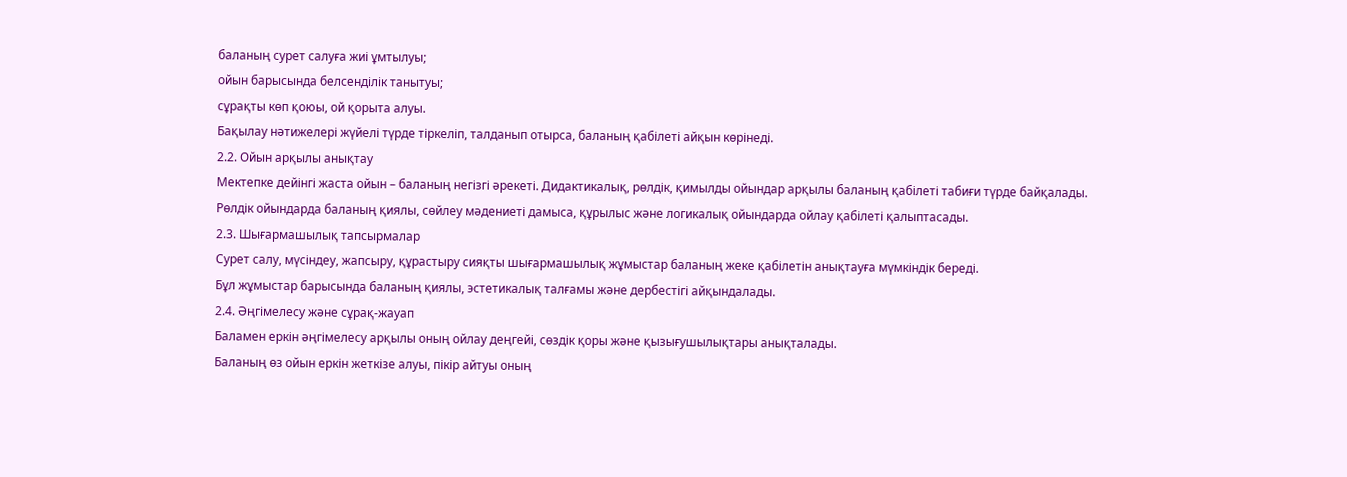баланың сурет салуға жиі ұмтылуы;
ойын барысында белсенділік танытуы;
сұрақты көп қоюы, ой қорыта алуы.
Бақылау нәтижелері жүйелі түрде тіркеліп, талданып отырса, баланың қабілеті айқын көрінеді.
2.2. Ойын арқылы анықтау
Мектепке дейінгі жаста ойын – баланың негізгі әрекеті. Дидактикалық, рөлдік, қимылды ойындар арқылы баланың қабілеті табиғи түрде байқалады.
Рөлдік ойындарда баланың қиялы, сөйлеу мәдениеті дамыса, құрылыс және логикалық ойындарда ойлау қабілеті қалыптасады.
2.3. Шығармашылық тапсырмалар
Сурет салу, мүсіндеу, жапсыру, құрастыру сияқты шығармашылық жұмыстар баланың жеке қабілетін анықтауға мүмкіндік береді.
Бұл жұмыстар барысында баланың қиялы, эстетикалық талғамы және дербестігі айқындалады.
2.4. Әңгімелесу және сұрақ-жауап
Баламен еркін әңгімелесу арқылы оның ойлау деңгейі, сөздік қоры және қызығушылықтары анықталады.
Баланың өз ойын еркін жеткізе алуы, пікір айтуы оның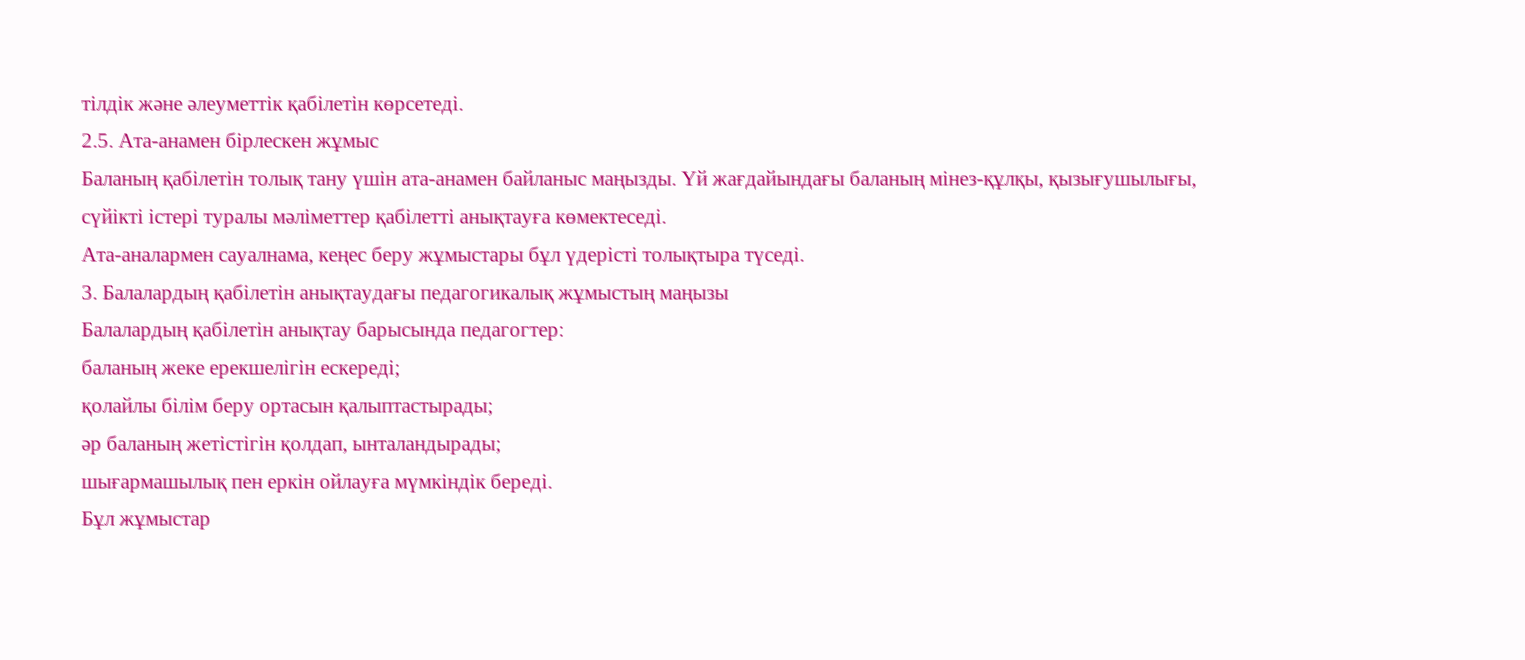тілдік және әлеуметтік қабілетін көрсетеді.
2.5. Ата-анамен бірлескен жұмыс
Баланың қабілетін толық тану үшін ата-анамен байланыс маңызды. Үй жағдайындағы баланың мінез-құлқы, қызығушылығы, сүйікті істері туралы мәліметтер қабілетті анықтауға көмектеседі.
Ата-аналармен сауалнама, кеңес беру жұмыстары бұл үдерісті толықтыра түседі.
3. Балалардың қабілетін анықтаудағы педагогикалық жұмыстың маңызы
Балалардың қабілетін анықтау барысында педагогтер:
баланың жеке ерекшелігін ескереді;
қолайлы білім беру ортасын қалыптастырады;
әр баланың жетістігін қолдап, ынталандырады;
шығармашылық пен еркін ойлауға мүмкіндік береді.
Бұл жұмыстар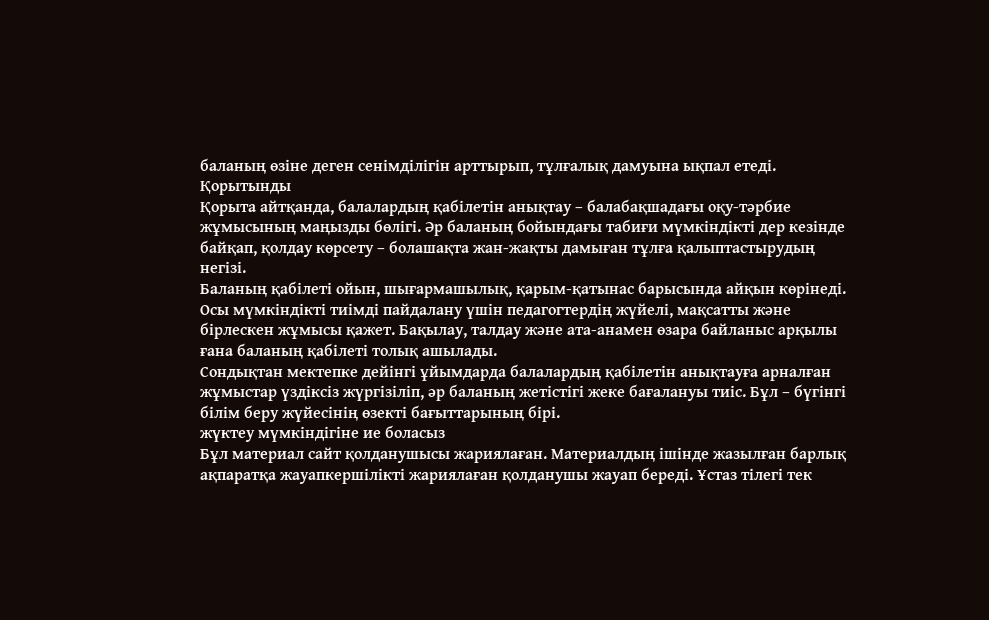баланың өзіне деген сенімділігін арттырып, тұлғалық дамуына ықпал етеді.
Қорытынды
Қорыта айтқанда, балалардың қабілетін анықтау – балабақшадағы оқу-тәрбие жұмысының маңызды бөлігі. Әр баланың бойындағы табиғи мүмкіндікті дер кезінде байқап, қолдау көрсету – болашақта жан-жақты дамыған тұлға қалыптастырудың негізі.
Баланың қабілеті ойын, шығармашылық, қарым-қатынас барысында айқын көрінеді. Осы мүмкіндікті тиімді пайдалану үшін педагогтердің жүйелі, мақсатты және бірлескен жұмысы қажет. Бақылау, талдау және ата-анамен өзара байланыс арқылы ғана баланың қабілеті толық ашылады.
Сондықтан мектепке дейінгі ұйымдарда балалардың қабілетін анықтауға арналған жұмыстар үздіксіз жүргізіліп, әр баланың жетістігі жеке бағалануы тиіс. Бұл – бүгінгі білім беру жүйесінің өзекті бағыттарының бірі.
жүктеу мүмкіндігіне ие боласыз
Бұл материал сайт қолданушысы жариялаған. Материалдың ішінде жазылған барлық ақпаратқа жауапкершілікті жариялаған қолданушы жауап береді. Ұстаз тілегі тек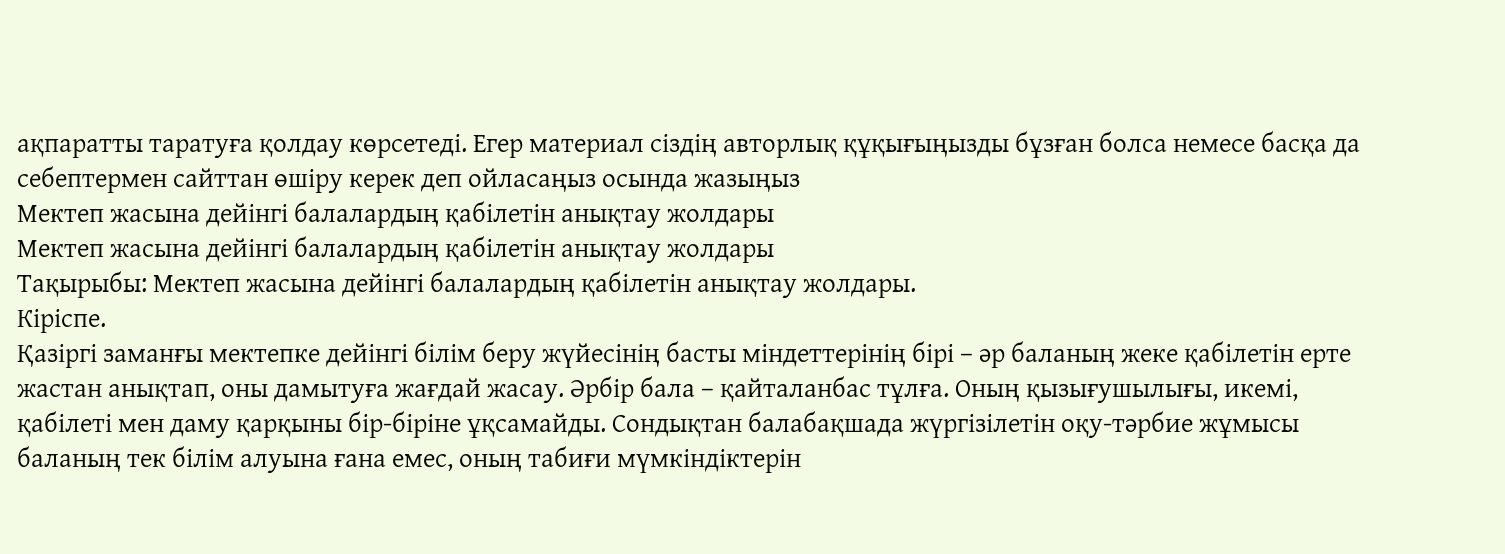ақпаратты таратуға қолдау көрсетеді. Егер материал сіздің авторлық құқығыңызды бұзған болса немесе басқа да себептермен сайттан өшіру керек деп ойласаңыз осында жазыңыз
Мектеп жасына дейінгі балалардың қабілетін анықтау жолдары
Мектеп жасына дейінгі балалардың қабілетін анықтау жолдары
Тақырыбы: Мектеп жасына дейінгі балалардың қабілетін анықтау жолдары.
Кіріспе.
Қазіргі заманғы мектепке дейінгі білім беру жүйесінің басты міндеттерінің бірі – әр баланың жеке қабілетін ерте жастан анықтап, оны дамытуға жағдай жасау. Әрбір бала – қайталанбас тұлға. Оның қызығушылығы, икемі, қабілеті мен даму қарқыны бір-біріне ұқсамайды. Сондықтан балабақшада жүргізілетін оқу-тәрбие жұмысы баланың тек білім алуына ғана емес, оның табиғи мүмкіндіктерін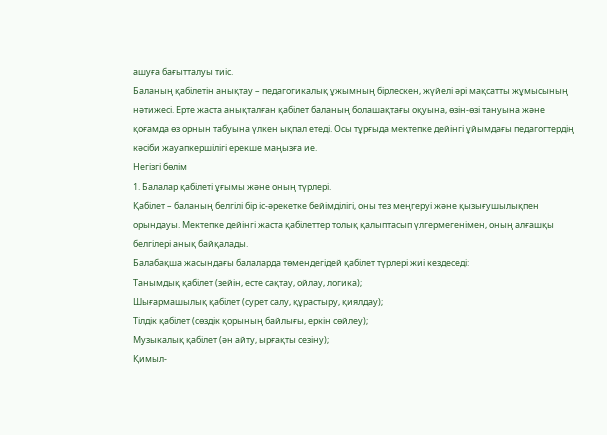ашуға бағытталуы тиіс.
Баланың қабілетін анықтау – педагогикалық ұжымның бірлескен, жүйелі әрі мақсатты жұмысының нәтижесі. Ерте жаста анықталған қабілет баланың болашақтағы оқуына, өзін-өзі тануына және қоғамда өз орнын табуына үлкен ықпал етеді. Осы тұрғыда мектепке дейінгі ұйымдағы педагогтердің кәсіби жауапкершілігі ерекше маңызға ие.
Негізгі бөлім
1. Балалар қабілеті ұғымы және оның түрлері.
Қабілет – баланың белгілі бір іс-әрекетке бейімділігі, оны тез меңгеруі және қызығушылықпен орындауы. Мектепке дейінгі жаста қабілеттер толық қалыптасып үлгермегенімен, оның алғашқы белгілері анық байқалады.
Балабақша жасындағы балаларда төмендегідей қабілет түрлері жиі кездеседі:
Танымдық қабілет (зейін, есте сақтау, ойлау, логика);
Шығармашылық қабілет (сурет салу, құрастыру, қиялдау);
Тілдік қабілет (сөздік қорының байлығы, еркін сөйлеу);
Музыкалық қабілет (ән айту, ырғақты сезіну);
Қимыл-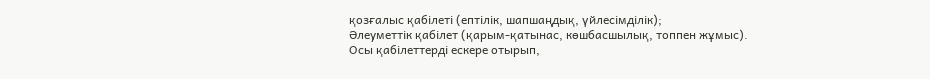қозғалыс қабілеті (ептілік, шапшаңдық, үйлесімділік);
Әлеуметтік қабілет (қарым-қатынас, көшбасшылық, топпен жұмыс).
Осы қабілеттерді ескере отырып,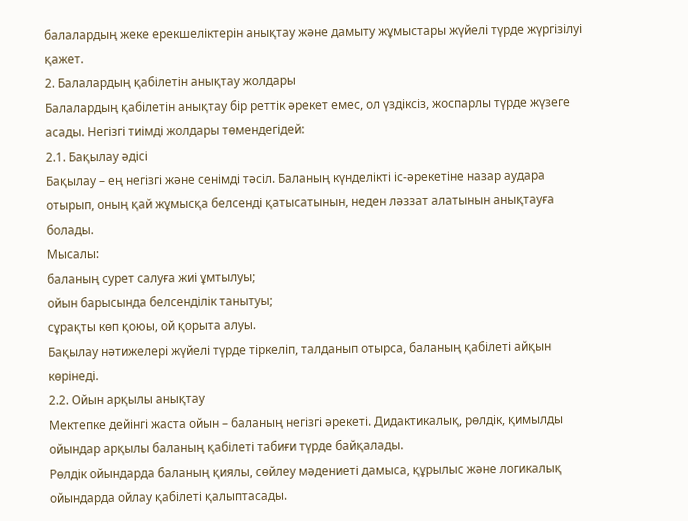балалардың жеке ерекшеліктерін анықтау және дамыту жұмыстары жүйелі түрде жүргізілуі қажет.
2. Балалардың қабілетін анықтау жолдары
Балалардың қабілетін анықтау бір реттік әрекет емес, ол үздіксіз, жоспарлы түрде жүзеге асады. Негізгі тиімді жолдары төмендегідей:
2.1. Бақылау әдісі
Бақылау – ең негізгі және сенімді тәсіл. Баланың күнделікті іс-әрекетіне назар аудара отырып, оның қай жұмысқа белсенді қатысатынын, неден ләззат алатынын анықтауға болады.
Мысалы:
баланың сурет салуға жиі ұмтылуы;
ойын барысында белсенділік танытуы;
сұрақты көп қоюы, ой қорыта алуы.
Бақылау нәтижелері жүйелі түрде тіркеліп, талданып отырса, баланың қабілеті айқын көрінеді.
2.2. Ойын арқылы анықтау
Мектепке дейінгі жаста ойын – баланың негізгі әрекеті. Дидактикалық, рөлдік, қимылды ойындар арқылы баланың қабілеті табиғи түрде байқалады.
Рөлдік ойындарда баланың қиялы, сөйлеу мәдениеті дамыса, құрылыс және логикалық ойындарда ойлау қабілеті қалыптасады.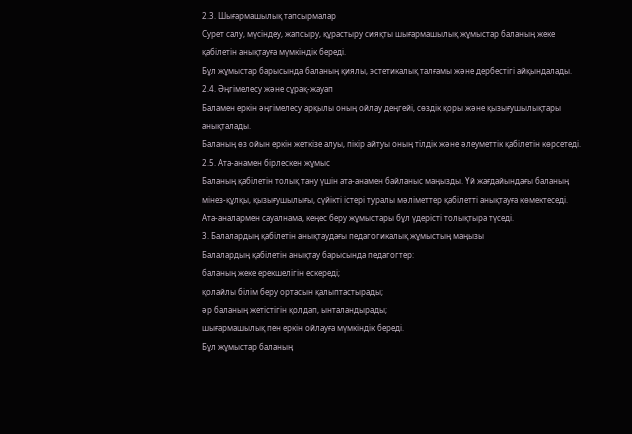2.3. Шығармашылық тапсырмалар
Сурет салу, мүсіндеу, жапсыру, құрастыру сияқты шығармашылық жұмыстар баланың жеке қабілетін анықтауға мүмкіндік береді.
Бұл жұмыстар барысында баланың қиялы, эстетикалық талғамы және дербестігі айқындалады.
2.4. Әңгімелесу және сұрақ-жауап
Баламен еркін әңгімелесу арқылы оның ойлау деңгейі, сөздік қоры және қызығушылықтары анықталады.
Баланың өз ойын еркін жеткізе алуы, пікір айтуы оның тілдік және әлеуметтік қабілетін көрсетеді.
2.5. Ата-анамен бірлескен жұмыс
Баланың қабілетін толық тану үшін ата-анамен байланыс маңызды. Үй жағдайындағы баланың мінез-құлқы, қызығушылығы, сүйікті істері туралы мәліметтер қабілетті анықтауға көмектеседі.
Ата-аналармен сауалнама, кеңес беру жұмыстары бұл үдерісті толықтыра түседі.
3. Балалардың қабілетін анықтаудағы педагогикалық жұмыстың маңызы
Балалардың қабілетін анықтау барысында педагогтер:
баланың жеке ерекшелігін ескереді;
қолайлы білім беру ортасын қалыптастырады;
әр баланың жетістігін қолдап, ынталандырады;
шығармашылық пен еркін ойлауға мүмкіндік береді.
Бұл жұмыстар баланың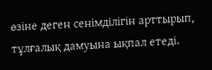өзіне деген сенімділігін арттырып, тұлғалық дамуына ықпал етеді.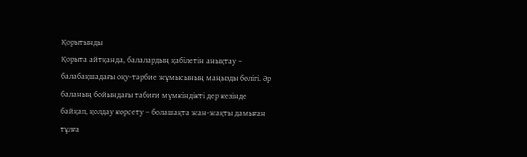Қорытынды
Қорыта айтқанда, балалардың қабілетін анықтау – балабақшадағы оқу-тәрбие жұмысының маңызды бөлігі. Әр баланың бойындағы табиғи мүмкіндікті дер кезінде байқап, қолдау көрсету – болашақта жан-жақты дамыған тұлға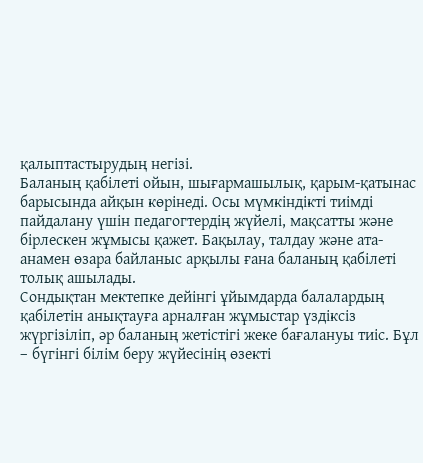қалыптастырудың негізі.
Баланың қабілеті ойын, шығармашылық, қарым-қатынас барысында айқын көрінеді. Осы мүмкіндікті тиімді пайдалану үшін педагогтердің жүйелі, мақсатты және бірлескен жұмысы қажет. Бақылау, талдау және ата-анамен өзара байланыс арқылы ғана баланың қабілеті толық ашылады.
Сондықтан мектепке дейінгі ұйымдарда балалардың қабілетін анықтауға арналған жұмыстар үздіксіз жүргізіліп, әр баланың жетістігі жеке бағалануы тиіс. Бұл – бүгінгі білім беру жүйесінің өзекті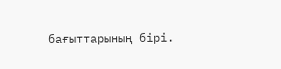бағыттарының бірі.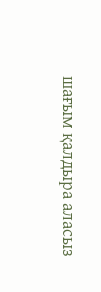шағым қалдыра аласыз